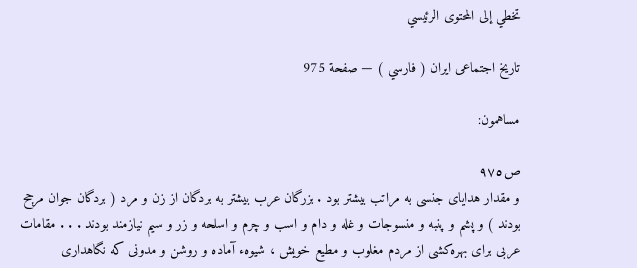تخطي إلى المحتوى الرئيسي

تاريخ اجتماعى ايران ( فارسي ) — صفحة 975

مساهمون:

ص٩٧٥
و مقدار هداياى جنسى به مراتب بيشتر بود . بزرگان عرب بيشتر به بردگان از زن و مرد ( بردگان جوان مرجح بودند ) و پشم و پنبه و منسوجات و غله و دام و اسب و چرم و اسلحه و زر و سيم نيازمند بودند . . . مقامات عربى براى بهره‌كشى از مردم مغلوب و مطيع خويش ، شيوهء آماده و روشن و مدونى كه نگاهدارى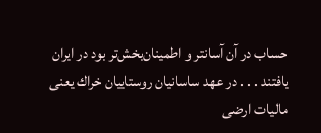حساب در آن آسانتر و اطمينان‌بخش‌تر بود در ايران يافتند . . . در عهد ساسانيان روستاييان خراك يعنى ماليات ارضى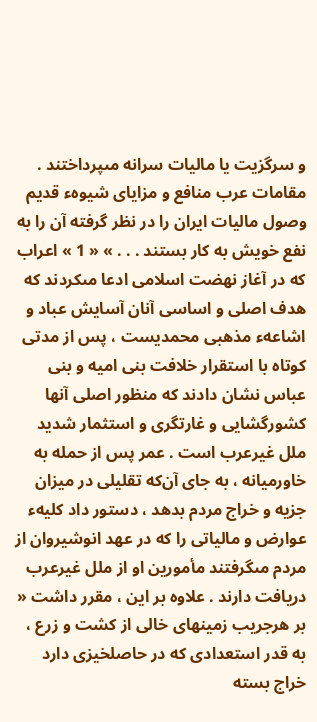و سرگزيت يا ماليات سرانه مىپرداختند . مقامات عرب منافع و مزاياى شيوهء قديم وصول ماليات ايران را در نظر گرفته آن را به نفع خويش به كار بستند . . . » « 1 » اعراب كه در آغاز نهضت اسلامى ادعا مىكردند كه هدف اصلى و اساسى آنان آسايش عباد و اشاعهء مذهبى محمديست ، پس از مدتى كوتاه با استقرار خلافت بنى اميه و بنى عباس نشان دادند كه منظور اصلى آنها كشورگشايى و غارتگرى و استثمار شديد ملل غيرعرب است . عمر پس از حمله به خاورميانه ، به جاى آن‌كه تقليلى در ميزان جزيه و خراج مردم بدهد ، دستور داد كليهء عوارض و مالياتى را كه در عهد انوشيروان از مردم مىگرفتند مأمورين او از ملل غيرعرب دريافت دارند . علاوه بر اين ، مقرر داشت « بر هرجريب زمينهاى خالى از كشت و زرع ، به قدر استعدادى كه در حاصلخيزى دارد خراج بسته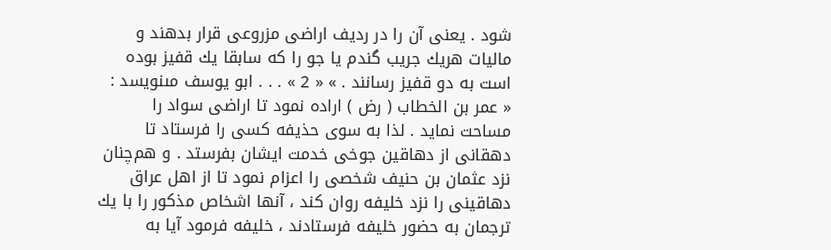شود . يعنى آن را در رديف اراضى مزروعى قرار بدهند و ماليات هريك جريب گندم يا جو را كه سابقا يك قفيز بوده است به دو قفيز رسانند . » « 2 » . . . ابو يوسف مىنويسد : « عمر بن الخطاب ( رض ) اراده نمود تا اراضى سواد را مساحت نمايد . لذا به سوى حذيفه كسى را فرستاد تا دهقانى از دهاقين جوخى خدمت ايشان بفرستد . و هم‌چنان نزد عثمان بن حنيف شخصى را اعزام نمود تا از اهل عراق دهاقينى را نزد خليفه روان كند ، آنها اشخاص مذكور را با يك ترجمان به حضور خليفه فرستادند ، خليفه فرمود آيا به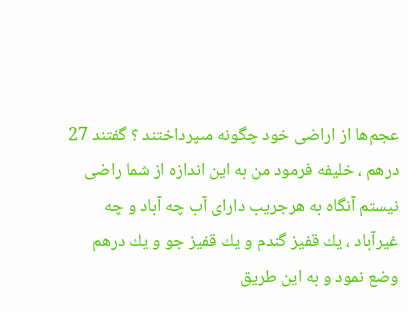عجم‌ها از اراضى خود چگونه مىپرداختند ؟ گفتند 27 درهم ، خليفه فرمود من به اين اندازه از شما راضى نيستم آنگاه به هرجريب داراى آب چه آباد و چه غيرآباد ، يك قفيز گندم و يك قفيز جو و يك درهم وضع نمود و به اين طريق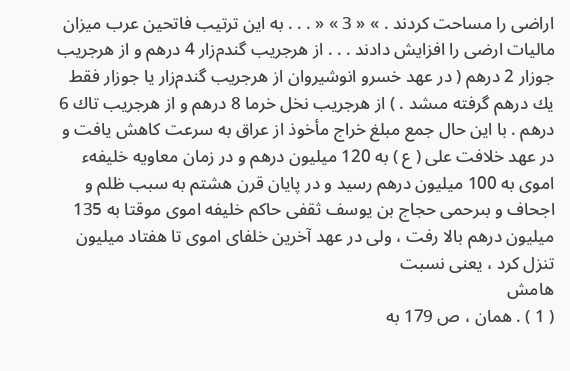اراضى را مساحت كردند . » « 3 » « . . . به اين ترتيب فاتحين عرب ميزان ماليات ارضى را افزايش دادند . . . از هرجريب گندم‌زار 4 درهم و از هرجريب جوزار 2 درهم ( در عهد خسرو انوشيروان از هرجريب گندم‌زار يا جوزار فقط يك درهم گرفته مىشد . ) از هرجريب نخل خرما 8 درهم و از هرجريب تاك 6 درهم . با اين حال جمع مبلغ خراج مأخوذ از عراق به سرعت كاهش يافت و در عهد خلافت على ( ع ) به 120 ميليون درهم و در زمان معاويه خليفهء اموى به 100 ميليون درهم رسيد و در پايان قرن هشتم به سبب ظلم و اجحاف و بىرحمى حجاج بن يوسف ثقفى حاكم خليفه اموى موقتا به 135 ميليون درهم بالا رفت ، ولى در عهد آخرين خلفاى اموى تا هفتاد ميليون تنزل كرد ، يعنى نسبت
هامش
( 1 ) . همان ، ص 179 به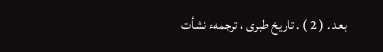بعد . ( 2 ) . تاريخ طبرى ، ترجمهء نشأت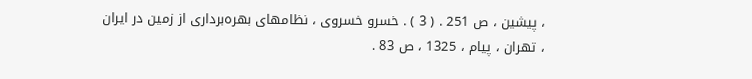، پيشين ، ص 251 . ( 3 ) . خسرو خسروى ، نظامهاى بهره‌بردارى از زمين در ايران ، تهران ، پيام ، 1325 ، ص 83 .